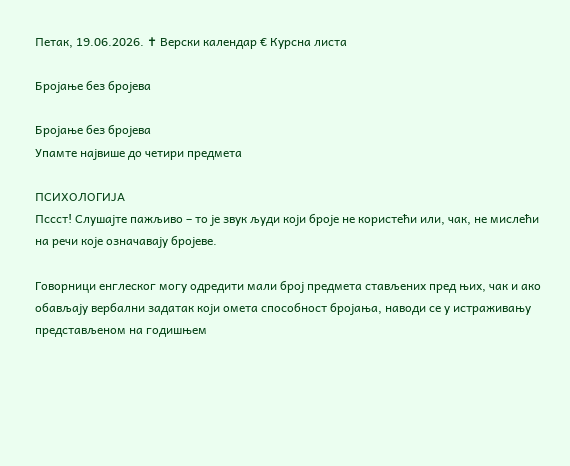Петак, 19.06.2026. ✝ Верски календар € Курсна листа

Бројање без бројева

Бројање без бројева
Упамте највише до четири предмета

ПСИХОЛОГИЈА
Пссст! Слушајте пажљиво – то је звук људи који броје не користећи или, чак, не мислећи на речи које означавају бројеве.

Говорници енглеског могу одредити мали број предмета стављених пред њих, чак и ако обављају вербални задатак који омета способност бројања, наводи се у истраживању представљеном на годишњем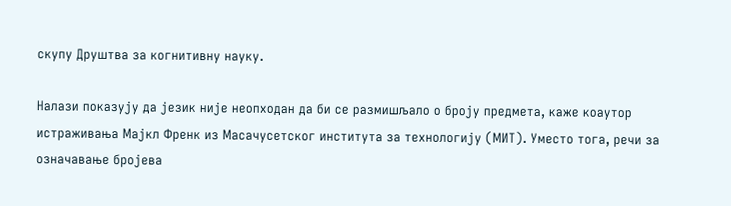скупу Друштва за когнитивну науку.

Налази показују да језик није неопходан да би се размишљало о броју предмета, каже коаутор истраживања Мајкл Френк из Масачусетског института за технологију (МИТ). Уместо тога, речи за означавање бројева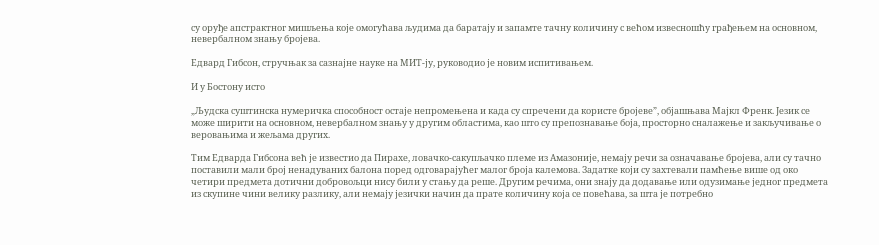су оруђе апстрактног мишљења које омогућава људима да баратају и запамте тачну количину с већом извесношћу грађењем на основном, невербалном знању бројева.

Едвард Гибсон, стручњак за сазнајне науке на МИТ-ју, руководио је новим испитивањем.

И у Бостону исто

„Људска суштинска нумеричка способност остаје непромењена и када су спречени да користе бројеве”, објашњава Мајкл Френк. Језик се може ширити на основном, невербалном знању у другим областима, као што су препознавање боја, просторно сналажење и закључивање о веровањима и жељама других.

Тим Едварда Гибсона већ је известио да Пирахе, ловачко-сакупљачко племе из Амазоније, немају речи за означавање бројева, али су тачно поставили мали број ненадуваних балона поред одговарајућег малог броја калемова. Задатке који су захтевали памћење више од око четири предмета дотични добровољци нису били у стању да реше. Другим речима, они знају да додавање или одузимање једног предмета из скупине чини велику разлику, али немају језички начин да прате количину која се повећава, за шта је потребно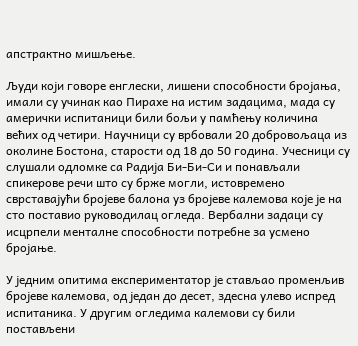апстрактно мишљење.

Људи који говоре енглески, лишени способности бројања, имали су учинак као Пирахе на истим задацима, мада су амерички испитаници били бољи у памћењу количина већих од четири. Научници су врбовали 20 добровољаца из околине Бостона, старости од 18 до 50 година. Учесници су слушали одломке са Радија Би-Би-Си и понављали спикерове речи што су брже могли, истовремено сврставајући бројеве балона уз бројеве калемова које је на сто поставио руководилац огледа. Вербални задаци су исцрпели менталне способности потребне за усмено бројање.

У једним опитима експериментатор је стављао променљив бројеве калемова, од један до десет, здесна улево испред испитаника. У другим огледима калемови су били постављени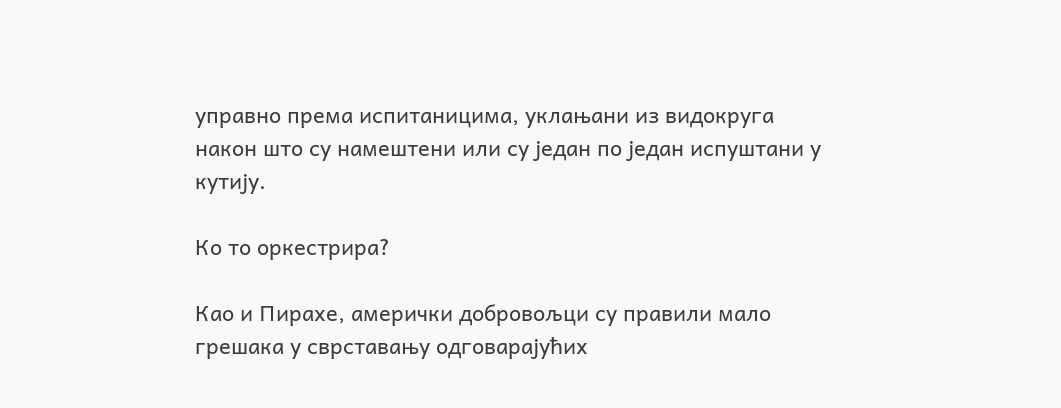управно према испитаницима, уклањани из видокруга након што су намештени или су један по један испуштани у кутију.

Ко то оркестрира?

Као и Пирахе, амерички добровољци су правили мало грешака у сврставању одговарајућих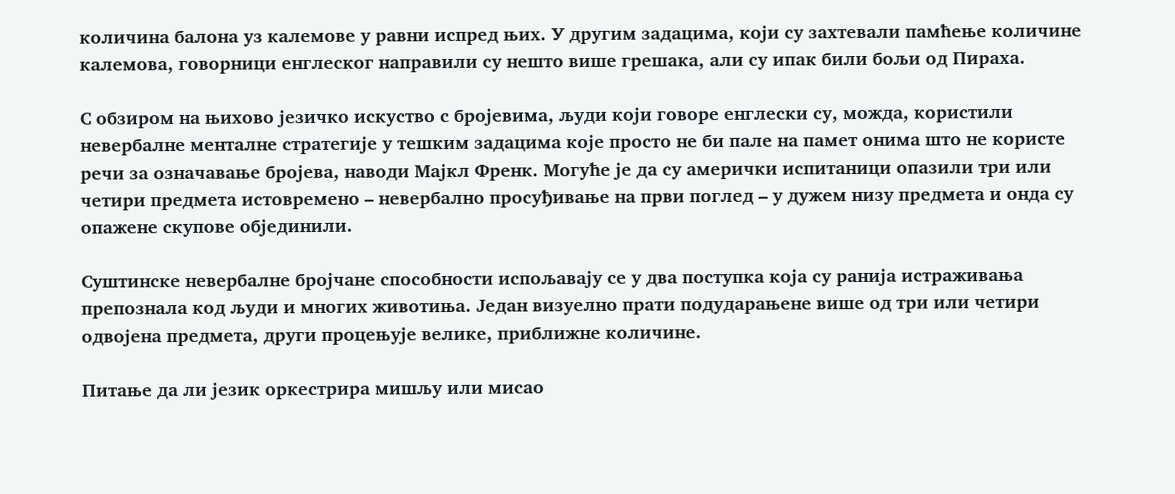количина балона уз калемове у равни испред њих. У другим задацима, који су захтевали памћење количине калемова, говорници енглеског направили су нешто више грешака, али су ипак били бољи од Пираха.

С обзиром на њихово језичко искуство с бројевима, људи који говоре енглески су, можда, користили невербалне менталне стратегије у тешким задацима које просто не би пале на памет онима што не користе речи за означавање бројева, наводи Мајкл Френк. Могуће је да су амерички испитаници опазили три или четири предмета истовремено – невербално просуђивање на први поглед – у дужем низу предмета и онда су опажене скупове објединили.

Суштинске невербалне бројчане способности испољавају се у два поступка која су ранија истраживања препознала код људи и многих животиња. Један визуелно прати подударањене више од три или четири одвојена предмета, други процењује велике, приближне количине.

Питање да ли језик оркестрира мишљу или мисао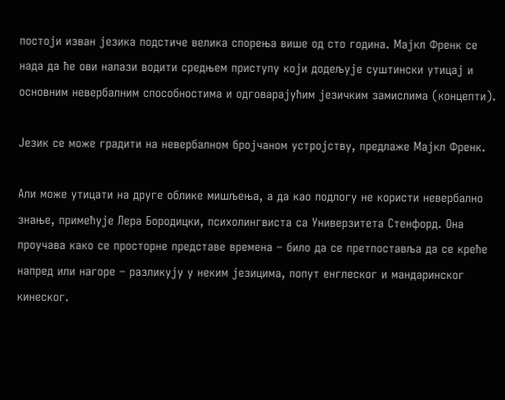постоји изван језика подстиче велика спорења више од сто година. Мајкл Френк се нада да ће ови налази водити средњем приступу који додељује суштински утицај и основним невербалним способностима и одговарајућим језичким замислима (концепти).

Језик се може градити на невербалном бројчаном устројству, предлаже Мајкл Френк.

Али може утицати на друге облике мишљења, а да као подлогу не користи невербално знање, примећује Лера Бородицки, психолингвиста са Универзитета Стенфорд. Она проучава како се просторне представе времена – било да се претпоставља да се креће напред или нагоре – разликују у неким језицима, попут енглеског и мандаринског кинеског.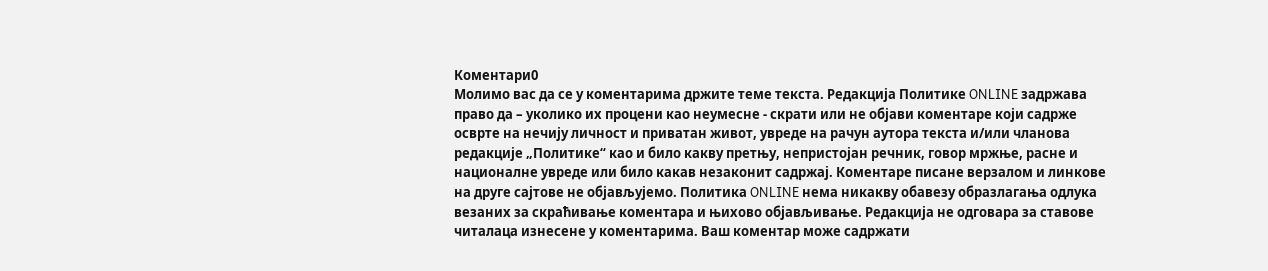Коментари0
Молимо вас да се у коментарима држите теме текста. Редакција Политике ONLINE задржава право да – уколико их процени као неумесне - скрати или не објави коментаре који садрже осврте на нечију личност и приватан живот, увреде на рачун аутора текста и/или чланова редакције „Политике“ као и било какву претњу, непристојан речник, говор мржње, расне и националне увреде или било какав незаконит садржај. Коментаре писане верзалом и линкове на друге сајтове не објављујемо. Политика ONLINE нема никакву обавезу образлагања одлука везаних за скраћивање коментара и њихово објављивање. Редакција не одговара за ставове читалаца изнесене у коментарима. Ваш коментар може садржати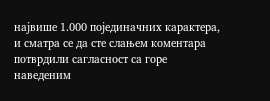највише 1.000 појединачних карактера, и сматра се да сте слањем коментара потврдили сагласност са горе наведеним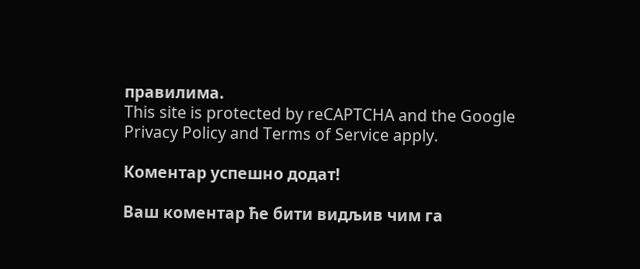правилима.
This site is protected by reCAPTCHA and the Google Privacy Policy and Terms of Service apply.

Комeнтар успeшно додат!

Ваш комeнтар ћe бити видљив чим га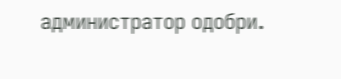администратор одобри.